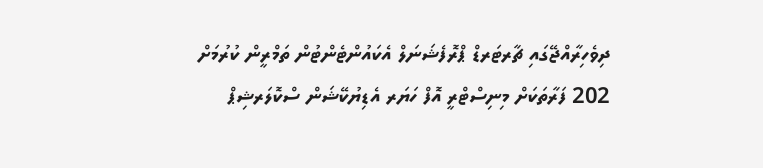ދިވެހިރާއްޖޭގައި ޗާރޓަރޑް ޕްރޮފެޝަނަލް އެކައުންޓެންޓުން ތަމްރީން ކުރުމަށް 202 ފަރާތަކަށް މިނިސްޓްރީ އޮފް ހަޔަރ އެޑިޔުކޭޝަން ސްކޮލަރޝިޕް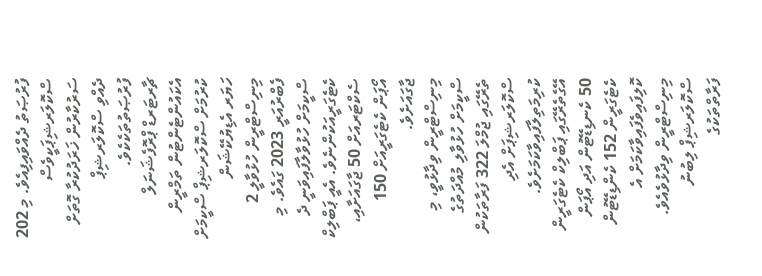ފުރުޞަތު ދެއްވައިފިއެވެ. މި 202 ސްކޮލަރޝިޕަކީވެސް ސަރުކާރުން ޚަރަދުކުރާ ގޮތަށް ދެއްވި ސްކޮލަރޝިޕް ފުރުޞަތުތަކެކެވެ.
ޗާރޓަރޑް ޕްރޮފެޝަނަލް އެކައުންޓެންޓުން ތަމްރީން ކުރުމަށް ސްކޮލަރޝިޕް ސްކީމަށް ހަޔަރ އެޑިޔުކޭޝަން މިނިސްޓްރީން ހުޅުވާލީ 2 ފެބްރުއަރީ 2023 ގައެވެ. މި ސްކީމަށް ހުޅުވާލާފައިވަނީ ދެ ކެޓެގަރީއަކުންނެވެ. އެއީ ޕަބްލިކް ސެކްޓަރއަށް 50 ޖާގައަށާއި، އޯޕަން ކެޓެގަރީއަށް 150 ޖާގައަށެވެ.
މިނިސްޓްރީން ވިދާޅުވީ، މި ސްކީމަށް ހުޅުވާލި މުއްދަތުގެ ތެރޭގައި ޖުމްލަ 322 ފަރާތަކުން ސްކޮލަރޝިޕަށް އެދި ކުރިމަތިލާފައިވާކަމަށެވެ. އޭގެތެރޭގައި ޕަބްލިކް ކެޓެގަރީން 50 ކެނޑިޑޭޓުން އަދި އޯޕަން ކެޓެގަރީން 152 ކެންޑިޑޭޓުން ކޮލިފައިވެފައިވާކަމަށް އެ މިނިސްޓްރީން ވިދާޅުވެއެވެ.
ސްކޮލަރޝިޕް ލިބުނު ފަރާތްތަކުގެ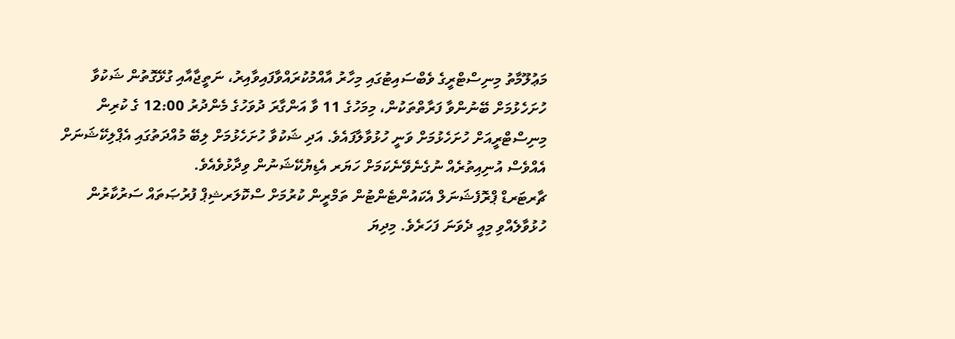މަޢުލޫމާތު މިނިސްޓްރީގެ ވެބްސައިޓުގައި މިހާރު އާއްމުކުރައްވާފައިވާއިރު، ނަތީޖާއާއި ގުޅޭގޮތުން ޝަކުވާ ހުށަހެޅުމަށް ބޭނުންވާ ފަރާތްތަކުން، މިމަހުގެ 11 ވާ އަންގާރަ ދުވަހުގެ މެންދުރު 12:00 ގެ ކުރިން މިނިސްޓްރީއަށް ހުށަހެޅުމަށް ވަނީ ހުޅުވާލާފައެވެ. އަދި ޝަކުވާ ހުށަހެޅުމަށް ލިބޭ މުއްދަތުގައި އެޕްލިކޭޝަނަށް އެއްވެސް އުނިއިތުރެއް ނުގެނެވޭނެކަމަށް ހަޔަރ އެޑިޔުކޭޝަނުން ވިދާޅުވެއެވެ.
ޗާރޓަރޑް ޕްރޮފެޝަނަލް އެކައުންޓެންޓުން ތަމްރީން ކުރުމަށް ސްކޮލަރޝިޕް ފުރުޞަތައް ސަރުކާރުން ހުޅުވާލެއްވި މިއީ ދެވަނަ ފަހަރެވެ. މިދިޔަ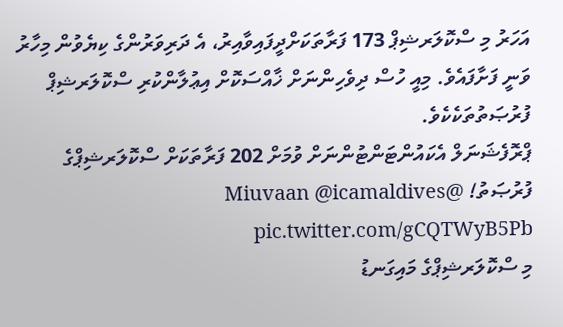އަހަރު މި ސްކޮލަރޝިޕް 173 ފަރާތަކަށްދީފައިވާއިރު، އެ ދަރިވަރުންގެ ކިޔެވުން މިހާރު ވަނީ ފަށާފައެވެ. މިއީ ހުސް ދިވެހިންނަށް ޚާއްސަކޮށް އިޢުލާންކުރި ސްކޮލަރޝިޕް ފުރުޞަތުތަކެކެވެ.
ޕްރޮފެޝަނަލް އެކައުންޓަންޓުންނަށް ވުމަށް 202 ފަރާތަކަށް ސްކޮލަރޝިޕްގެ ފުރުޞަތު! @Miuvaan @icamaldives pic.twitter.com/gCQTWyB5Pb
މި ސްކޮލަރޝިޕްގެ މައިގަނޑު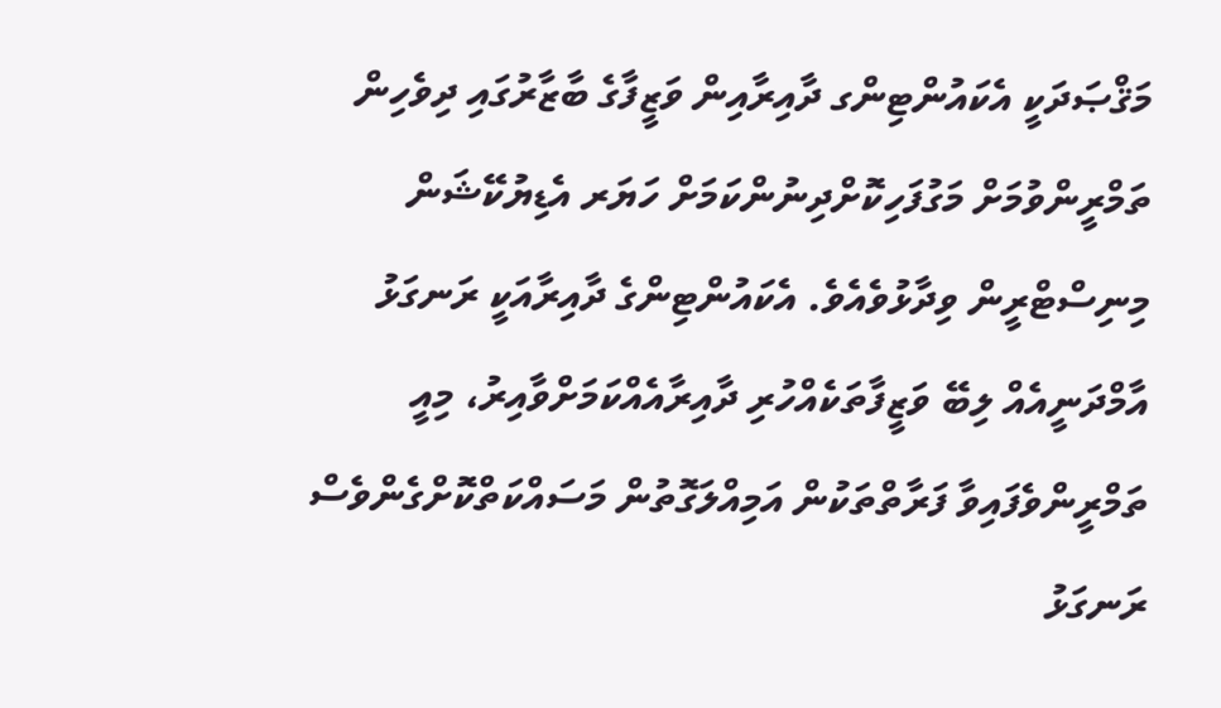މަޤްޞަދަކީ އެކައުންޓިންގ ދާއިރާއިން ވަޒީފާގެ ބާޒާރުގައި ދިވެހިން ތަމްރީންވުމަށް މަގުފަހިކޮށްދިނުންކަމަށް ހަޔަރ އެޑިޔުކޭޝަން މިނިސްޓްރީން ވިދާޅުވެއެވެ. އެކައުންޓިންގެ ދާއިރާއަކީ ރަނގަޅު އާމްދަނީއެއް ލިބޭ ވަޒީފާތަކެއްހުރި ދާއިރާއެއްކަމަށްވާއިރު، މިއީ ތަމްރީންވެފައިވާ ފަރާތްތަކުން އަމިއްލަގޮތުން މަސައްކަތްކޮށްގެންވެސް ރަނގަޅު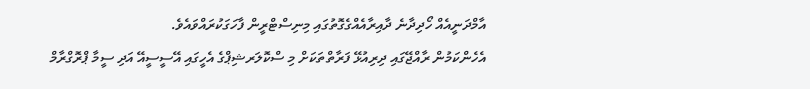އާމްދަނީއެއް ހޯދިދާނެ ދާއިރާއެއްގެގޮތުގައި މިނިސްޓްރީން ފާހަގަކުރައްވައެވެ.
އެހެންކަމުން ރާއްޖޭގައި ދިރިއުޅޭ ފަރާތްތަކަށް މި ސްކޮލަރޝިޕްގެ އެހީގައި އޭސީސީއޭ އަދި ސީމާ ޕްރޮގްރާމް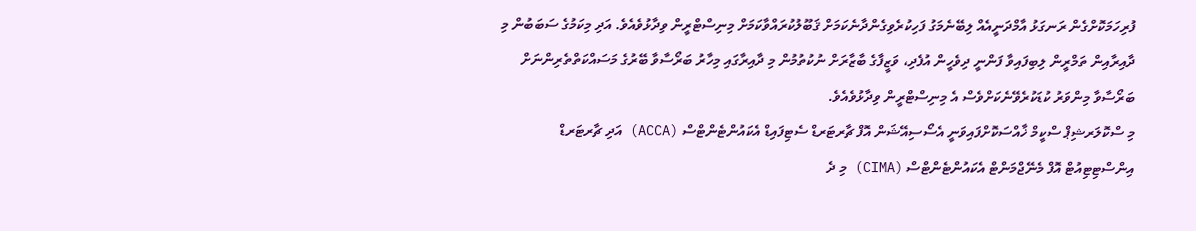ފުރިހަމަކޮށްގެން ރަނގަޅު އާމްދަނީއެއް ލިބޭނެމަގު ފަހިކުރެވިގެންދާނެކަމަށް ޤަބޫލުކުރައްވާކަމަށް މިނިސްޓްރީން ވިދާޅުވެއެވެ. އަދި މިކަމުގެ ސަބަބުން މި ދާއިރާއިން ތަމްރީން ލިބިފައިވާ ފަންނީ ދިވެހީން އުފެދި، ވަޒީފާގެ ބާޒާރަށް ނުކުތުމުން މި ދާއިރާގައި މިހާރު ބަރޯސާވާ ބޭރުގެ މަސައްކަތްތެރިންނަށް ބަރޯސާވާ މިންވަރު ކުޑަކުރެވޭނެކަށްވެސް އެ މިނިސްޓްރީން ވިދާޅުވެއެވެ.
މި ސްކޮލަރޝިޕް ސްކީމް ޚާއްސަކޮށްފައިވަނީ އެސޯސިއޭޝަން އޮފް ޗާރޓަރޑް ސެޓިފައިޑް އެކައުންޓެންޓްސް (ACCA) އަދި ޗާރޓަރޑް އިންސްޓިޓިއުޓް އޮފް މެނޭޖްމަންޓް އެކައުންޓެންޓްސް (CIMA) މި ދެ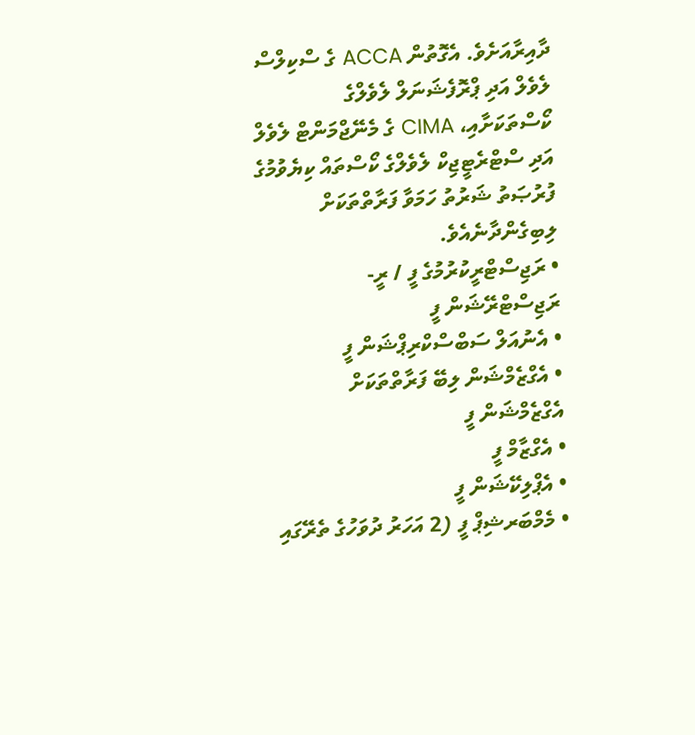ދާއިރާއަށެވެ. އެގޮތުން ACCA ގެ ސްކިލްސް ލެވެލް އަދި ޕްރޮފެޝަނަލް ލެވެލްގެ ކޯސްތަކަށާއި، CIMA ގެ މެނޭޖްމަންޓް ލެވެލް އަދި ސްޓްރެޓީޖިކް ލެވެލްގެ ކޯސްތައް ކިޔެވުމުގެ ފުރުޞަތު ޝަރުތު ހަމަވާ ފަރާތްތަކަށް ލިބިގެންދާނެއެވެ.
• ރަޖިސްޓްރީކުރުމުގެ ފީ / ރީ-ރަޖިސްޓްރޭޝަން ފީ
• އެނުއަލް ސަބްސްކްރިޕްޝަން ފީ
• އެގްޒެމްޝަން ލިބޭ ފަރާތްތަކަށް އެގްޒެމްޝަން ފީ
• އެގްޒާމް ފީ
• އެޕްލިކޭޝަން ފީ
• މެމްބަރޝިޕް ފީ (2 އަހަރު ދުވަހުގެ ތެރޭގައި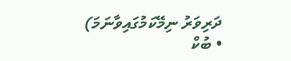ދަރިވަރު ނިމޭކަމުގައިވާނަމަ)
• ބުކް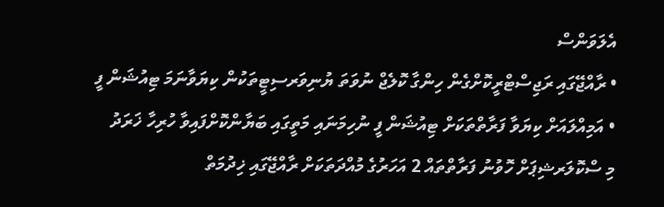އެލަވަންސް
• ރާއްޖޭގައި ރަޖިސްޓްރީކޮށްގެން ހިންގާ ކޮލެޖް ނުވަތަ ޔުނިވަރސިޓީތަކުން ކިޔަވާނަމަ ޓިއުޝަން ފީ
• އަމިއްލައަށް ކިޔަވާ ފަރާތްތަކަށް ޓިއުޝަން ފީ ނުހިމަނައި މަތީގައި ބަޔާންކޮށްފައިވާ ހުރިހާ ޚަރަދު
މި ސްކޮލަރޝިޕަށް ހޮވުނު ފަރާތްތައް 2 އަހަރުގެ މުއްދަތަކަށް ރާއްޖޭގައި ޚިދުމަތް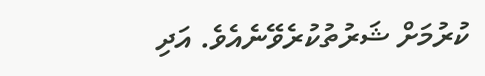ކުރުމަށް ޝަރުތުކުރެވޭނެއެވެ. އަދި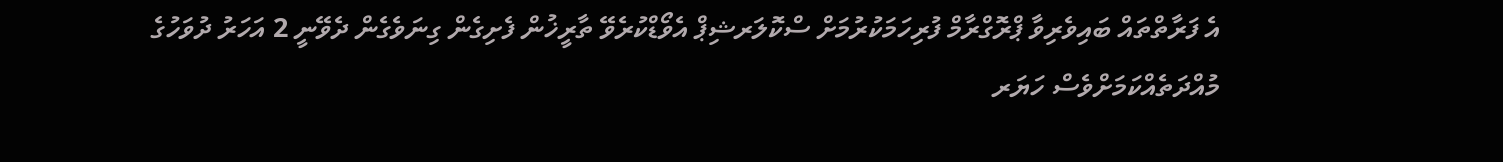އެ ފަރާތްތައް ބައިވެރިވާ ޕްރޮގްރާމް ފުރިހަމަކުރުމަށް ސްކޮލަރޝިޕް އެވޯޑްކުރެވޭ ތާރީޚުން ފެށިގެން ގިނަވެގެން ދެވޭނީ 2 އަހަރު ދުވަހުގެ މުއްދަތެއްކަމަށްވެސް ހަޔަރ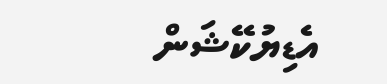އެޑިޔުކޭޝަން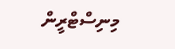މިނިސްޓްރީން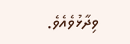ވިދާޅުވެއެވެ.